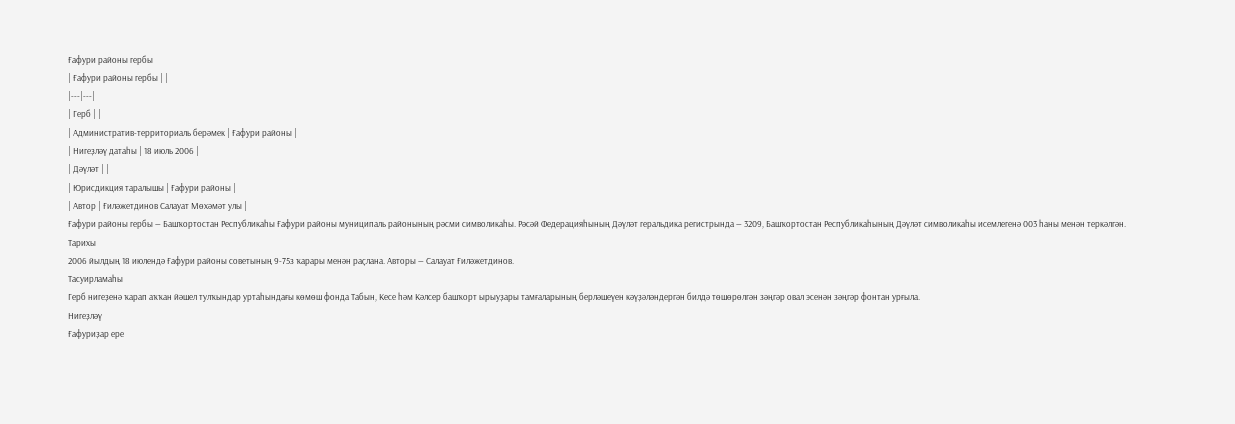Ғафури районы гербы
| Ғафури районы гербы | |
|---|---|
| Герб | |
| Административ-территориаль берәмек | Ғафури районы |
| Нигеҙләү датаһы | 18 июль 2006 |
| Дәүләт | |
| Юрисдикция таралышы | Ғафури районы |
| Автор | Ғиләжетдинов Салауат Мөхәмәт улы |
Ғафури районы гербы — Башҡортостан Республикаһы Ғафури районы муниципаль районының рәсми символикаһы. Рәсәй Федерацияһының Дәүләт геральдика регистрында — 3209, Башҡортостан Республикаһының Дәүләт символикаһы исемлегенә 003 һаны менән теркәлгән.
Тарихы
2006 йылдың 18 июлендә Ғафури районы советының 9-75з ҡарары менән раҫлана. Авторы — Салауат Ғиләжетдинов.
Тасуирламаһы
Герб нигеҙенә ҡарап аҡҡан йәшел тулҡындар уртаһындағы көмөш фонда Табын, Кесе һәм Кәлсер башҡорт ырыуҙары тамғаларының берләшеүен кәүҙәләндергән билдә төшөрөлгән зәңгәр овал эсенән зәңгәр фонтан урғыла.
Нигеҙләү
Ғафуриҙар ере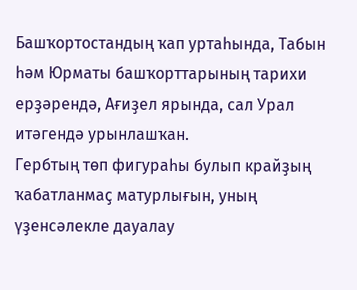Башҡортостандың ҡап уртаһында, Табын һәм Юрматы башҡорттарының тарихи ерҙәрендә, Ағиҙел ярында, сал Урал итәгендә урынлашҡан.
Гербтың төп фигураһы булып крайҙың ҡабатланмаҫ матурлығын, уның үҙенсәлекле дауалау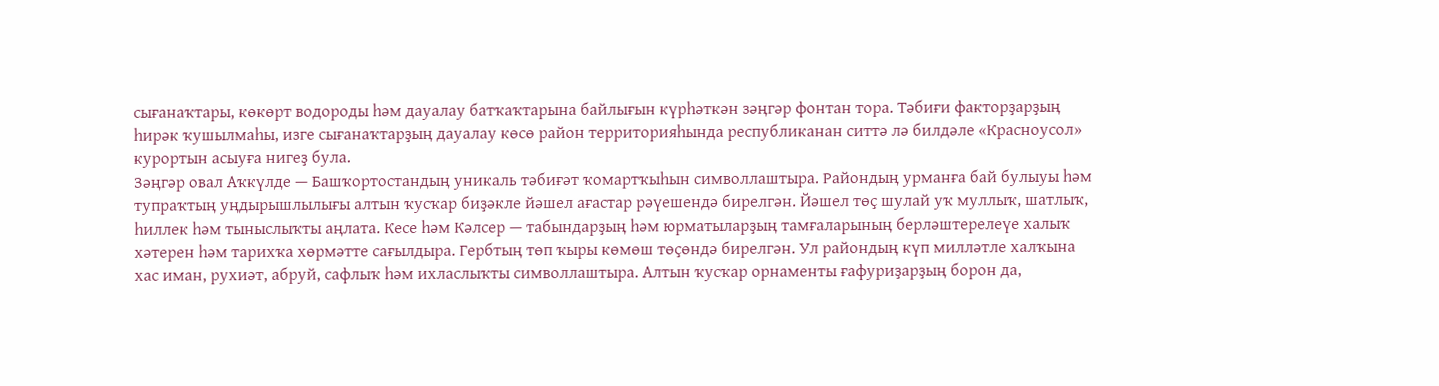сығанаҡтары, көкөрт водороды һәм дауалау батҡаҡтарына байлығын күрһәткән зәңгәр фонтан тора. Тәбиғи факторҙарҙың һирәк ҡушылмаһы, изге сығанаҡтарҙың дауалау көсө район территорияһында республиканан ситтә лә билдәле «Красноусол» курортын асыуға нигеҙ була.
Зәңгәр овал Аҡкүлде — Башҡортостандың уникаль тәбиғәт ҡомартҡыһын символлаштыра. Райондың урманға бай булыуы һәм тупраҡтың уңдырышлылығы алтын ҡусҡар биҙәкле йәшел ағастар рәүешендә бирелгән. Йәшел төҫ шулай уҡ муллыҡ, шатлыҡ, һиллек һәм тыныслыҡты аңлата. Кесе һәм Кәлсер — табындарҙың һәм юрматыларҙың тамғаларының берләштерелеүе халыҡ хәтерен һәм тарихҡа хөрмәтте сағылдыра. Гербтың төп ҡыры көмөш төҫөндә бирелгән. Ул райондың күп милләтле халҡына хас иман, рухиәт, абруй, сафлыҡ һәм ихласлыҡты символлаштыра. Алтын ҡусҡар орнаменты ғафуриҙарҙың борон да,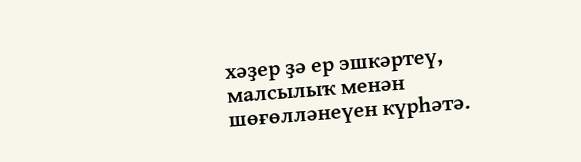хәҙер ҙә ер эшкәртеү, малсылыҡ менән шөғөлләнеүен күрһәтә.